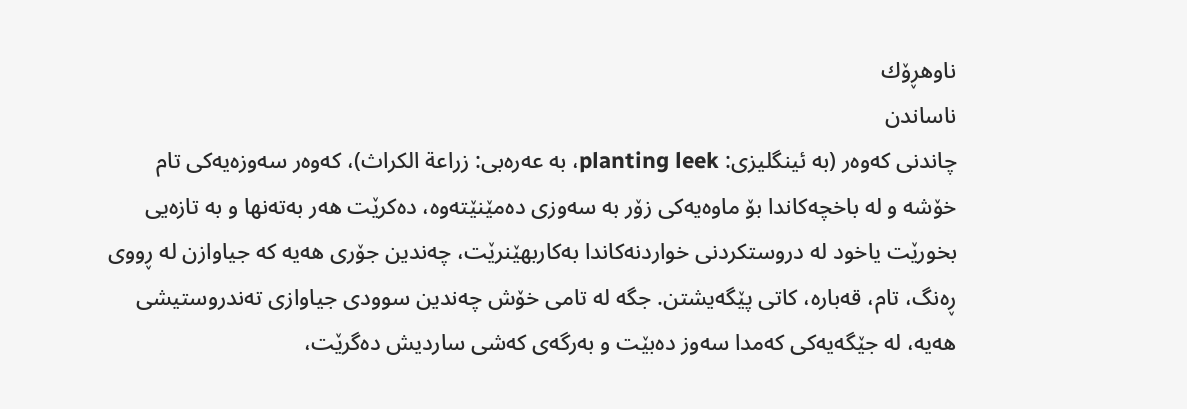ناوهڕۆك
ناساندن
چاندنی کەوەر (بە ئینگلیزی: planting leek، بە عەرەبی: زراعة الکراث)، کەوەر سەوزەیەکی تام خۆشە و لە باخچەکاندا بۆ ماوەیەکی زۆر بە سەوزی دەمێنێتەوە، دەکرێت هەر بەتەنها و بە تازەیی بخورێت یاخود لە دروستکردنی خواردنەکاندا بەکاربهێنرێت، چەندین جۆری هەیە کە جیاوازن لە ڕووی ڕەنگ، تام، قەبارە، کاتی پێگەیشتن. جگە لە تامی خۆش چەندین سوودی جیاوازی تەندروستیشی هەیە، لە جێگەیەکی کەمدا سەوز دەبێت و بەرگەی کەشی ساردیش دەگرێت،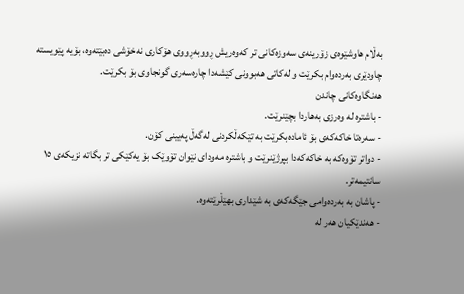بەڵام هاوشێوەی زۆرینەی سەوزەکانی تر کەوەریش ڕووبەڕووی هۆکاری نەخۆشی دەبێتەوە، بۆیە پێویستە چاودێری بەردەوام بکرێت و لەکاتی هەبوونی کێشەدا چارەسەری گونجاوی بۆ بکرێت.
هەنگاوەکانی چاندن
- باشترە لە وەرزی بەهاردا بچێنرێت.
- سەرەتا خاکەکەی بۆ ئامادەبکرێت بە تێکەڵکردنی لەگەڵ پەیینی کۆن.
- دواتر تۆوەکە بە خاکەکەدا بپرژێنرێت و باشترە مەودای نێوان تۆوێک بۆ یەکێکی تر بگاتە نزیکەی ١٥ سانتیمەتر.
- پاشان بە بەردەوامی جێگەکەی بە شێداری بهێڵرێتەوە.
- هەندێکیان هەر لە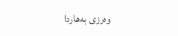وەرزی بەهاردا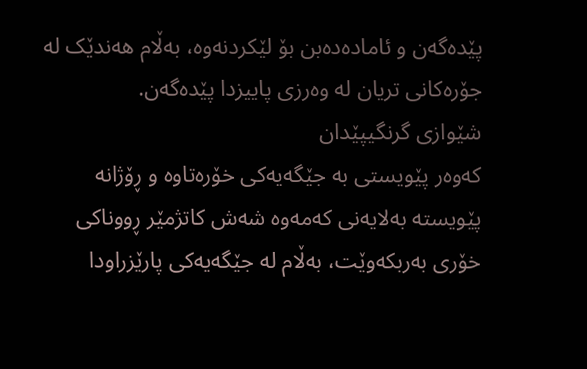پێدەگەن و ئامادەدەبن بۆ لێکردنەوە، بەڵام هەندێک لە جۆرەکانی تریان لە وەرزی پاییزدا پێدەگەن.
شێوازی گرنگیپێدان
کەوەر پێویستی بە جێگەیەکی خۆرەتاوە و ڕۆژانە پێویستە بەلایەنی کەمەوە شەش کاتژمێر ڕووناکی خۆری بەربکەوێت، بەڵام لە جێگەیەکی پارێزراودا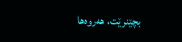بچێنرێت، هەروەها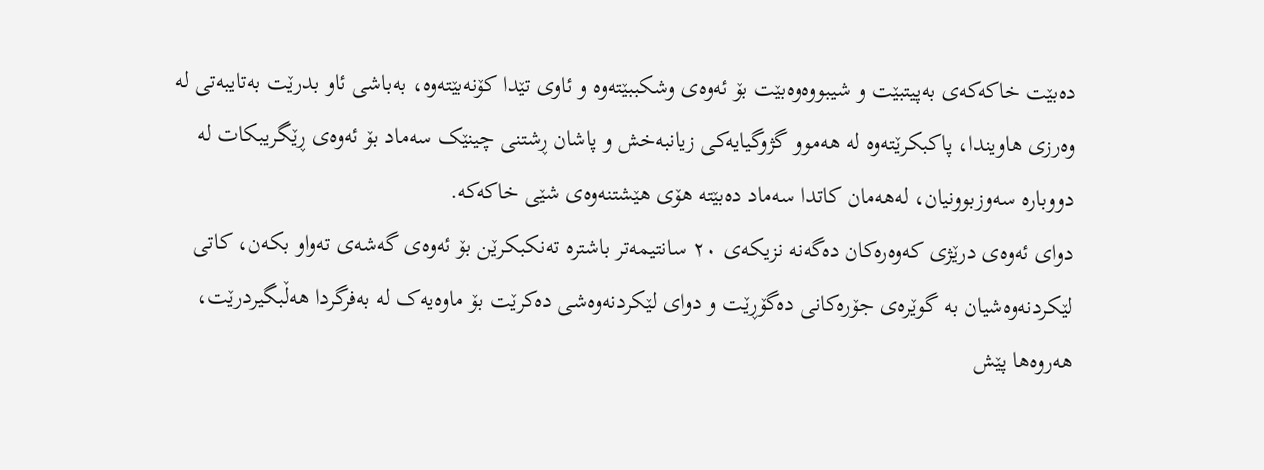دەبێت خاکەکەی بەپیتبێت و شیبووەوەبێت بۆ ئەوەی وشکببێتەوە و ئاوی تێدا کۆنەبێتەوە، بەباشی ئاو بدرێت بەتایبەتی لە وەرزی هاویندا، پاکبکرێتەوە لە هەموو گژوگیایەکی زیانبەخش و پاشان ڕشتنی چینێک سەماد بۆ ئەوەی ڕێگریبکات لە دووبارە سەوزبوونیان، لەهەمان کاتدا سەماد دەبێتە هۆی هێشتنەوەی شێی خاکەکە.
دوای ئەوەی درێژی کەوەرەکان دەگەنە نزیکەی ٢٠ سانتیمەتر باشترە تەنکبکرێن بۆ ئەوەی گەشەی تەواو بکەن، کاتی لێکردنەوەشیان بە گوێرەی جۆرەکانی دەگۆڕێت و دوای لێکردنەوەشی دەکرێت بۆ ماوەیەک لە بەفرگردا هەڵبگیردرێت، هەروەها پێش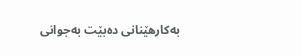بەکارهێنانی دەبێت بەجوانی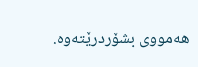هەمووی بشۆردرێتەوە.